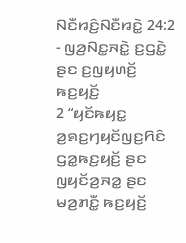ꤡꤢꤪꤙꤢꤨ꤬ꤡꤢꤪꤙꤢꤧ꤭ 24:2 - ꤜꤤ꤬ꤡꤢ꤭ꤏꤢꤧ꤭ ꤢ꤬ꤞꤢꤧ꤭ ꤔꤢ ꤢ꤬ꤜꤟꤛꤢꤩ꤬ ꤒꤢ꤬ꤟꤢꤩ꤬
2 “ꤟꤢꤩꤒꤟꤢ꤭ ꤤ꤬ꤎꤢ꤬ꤚꤟꤢꤩꤜꤢ꤬ꤖꤢꤨ ꤞꤤ꤭ꤒꤢ꤬ꤟꤢꤩ꤬ ꤔꤢ ꤜꤟꤢꤩꤤ꤬ꤏꤤ꤭ ꤔꤢ ꤗꤤ꤬ꤊꤢꤪ꤭ ꤒꤢ꤬ꤟꤢꤩ꤬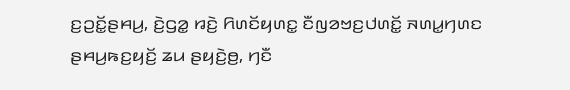ꤢ꤬ꤑꤢꤩ꤭ꤔꤌꤣ꤬, ꤢꤧ꤬ꤞꤤ꤭ ꤙꤢꤧ꤬ ꤖꤛꤢꤩꤟꤛꤢ꤭ ꤢꤪꤜꤤꤠꤢ꤬ꤓꤛꤢꤩ꤭ ꤏꤛꤣ꤭ꤚꤛꤢ ꤔꤌꤣ꤬ꤒꤢ꤬ꤟꤢꤩ꤬ ꤘꤣ ꤔꤟꤢꤧ꤬ꤥ꤬, ꤚꤢꤪ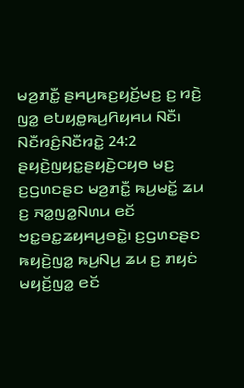ꤗꤤ꤬ꤊꤢꤪ꤭ ꤔꤌꤣ꤬ꤒꤢ꤬ꤟꤢꤩ꤬ꤗꤢ꤬ ꤢ꤬ ꤙꤢꤧ꤬ ꤜꤤ꤭ ꤕꤝꤟꤥ꤭ꤒꤣ꤬ꤖꤟꤌꤣ ꤡꤢꤪ꤯
ꤡꤢꤪꤙꤢꤨ꤬ꤡꤢꤪꤙꤢꤧ꤭ 24:2
ꤔꤟꤢꤧ꤬ꤜꤟꤢ꤭ꤔꤟꤢꤧ꤬ꤍꤟꤥ ꤗꤢ꤬ ꤢ꤬ꤞꤛꤢꤔꤢ ꤗꤤ꤬ꤊꤢꤪ꤭ ꤒꤣ꤬ꤗꤢꤩ꤭ ꤘꤣ ꤢ꤬ ꤏꤤ꤭ꤜꤤ꤭ꤡꤛꤣ ꤕꤢꤩ ꤠꤢ꤭ꤋꤢ꤭ꤘꤟꤌꤣ꤬ꤋꤢꤧ꤭꤯ ꤢ꤬ꤞꤛꤢꤔꤢ ꤒꤟꤢꤧ꤬ꤜꤤ꤭ ꤒꤣ꤬ꤡꤣ꤬ ꤘꤣ ꤢ꤬ ꤊꤟꤢꤦ ꤗꤟꤢꤩ꤬ꤜꤤ꤭ ꤕꤢꤩ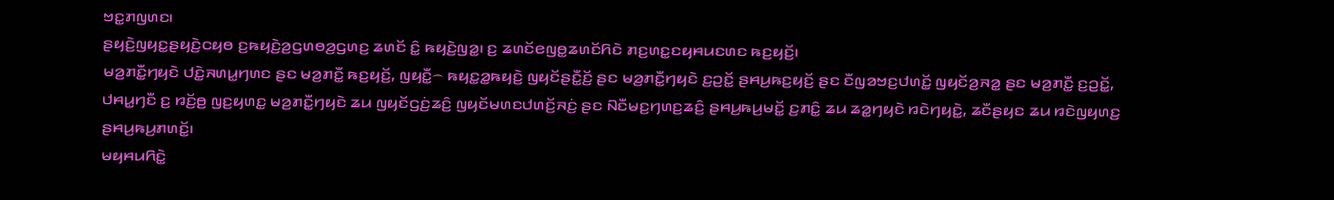ꤠꤢ꤭ꤊꤜꤛꤢ꤯
ꤔꤟꤢꤧ꤬ꤜꤟꤢ꤭ꤔꤟꤢꤧ꤬ꤍꤟꤥ ꤢ꤬ꤒꤟꤢꤧ꤬ꤤ꤬ꤞꤛꤥꤤ꤬ꤞꤛꤢ꤬ ꤘꤛꤢꤩ ꤢꤨ꤭ ꤒꤟꤢꤧ꤬ꤜꤤ꤭꤯ ꤢ꤬ ꤘꤛꤢꤩꤕꤜꤥ꤭ꤘꤛꤢꤩꤖꤢꤧ ꤊꤢ꤬ꤛꤢ꤭ꤢꤟꤌꤣꤢꤛꤢ ꤒꤢ꤬ꤟꤢꤩ꤬꤯
ꤗꤤ꤬ꤊꤢꤪ꤭ꤚꤟꤢꤧ ꤓꤢꤧ꤭ꤏꤛꤣ꤭ꤚꤛꤢ ꤔꤢ ꤗꤤ꤬ꤊꤢꤪ꤭ ꤒꤢ꤬ꤟꤢꤩ꤬, ꤜꤟꤢꤪ꤭꤮ ꤒꤟꤢ꤭ꤤ꤭ꤒꤟꤢꤧ꤬ ꤜꤟꤢꤩꤔꤢꤪ꤭ꤢꤩ꤬ ꤔꤢ ꤗꤤ꤬ꤊꤢꤪ꤭ꤚꤟꤢꤧ ꤢ꤬ꤑꤢꤩ꤭ ꤔꤌꤣ꤬ꤒꤢ꤬ꤟꤢꤩ꤬ ꤔꤢ ꤢꤪꤜꤤꤠꤢ꤬ꤓꤛꤢꤩ꤭ ꤜꤟꤢꤩꤤ꤬ꤏꤤ꤭ ꤔꤢ ꤗꤤ꤬ꤊꤢꤪ꤭ ꤢ꤬ꤑꤢꤩ꤭,
ꤓꤌꤣ꤭ꤚꤢꤪ ꤢ꤬ ꤙꤢꤩ꤬ꤥ꤬ ꤜꤢ꤬ꤟꤛꤢ꤭ ꤗꤤ꤬ꤊꤢꤪ꤭ꤚꤟꤢꤧ ꤘꤣ ꤜꤟꤢꤩꤞꤢꤦ꤬ꤘꤢꤨ꤬ ꤜꤟꤢꤩꤗꤛꤢꤓꤛꤢꤩ꤬ꤏꤢꤦ꤬ ꤔꤢ ꤡꤢꤪꤗꤢ꤬ꤚꤛꤢ꤬ꤘꤢꤨ꤬ ꤔꤌꤣ꤬ꤒꤣ꤬ꤗꤢꤩ꤭ ꤢ꤬ꤊꤢꤨ꤭ ꤘꤣ ꤘꤤ꤭ꤚꤟꤢꤧ ꤙꤢꤧꤚꤟꤢꤧ꤭, ꤘꤢꤪꤔꤟꤢ ꤘꤣ ꤙꤢꤧꤜꤟꤛꤢ꤬ ꤔꤌꤣ꤬ꤒꤣ꤬ꤊꤛꤢꤩ꤭꤯
ꤗꤟꤌꤣꤖꤢꤧ꤭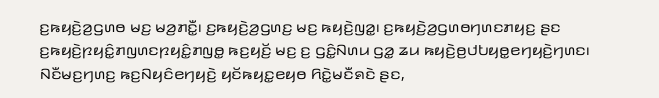ꤢ꤬ꤒꤟꤢꤧ꤬ꤤ꤬ꤞꤛꤥ ꤗꤢ꤬ ꤗꤤ꤬ꤊꤢꤪ꤭꤯ ꤢ꤬ꤒꤟꤢꤧ꤬ꤤ꤬ꤞꤛꤢ꤬ ꤗꤢ꤬ ꤒꤟꤢꤧ꤬ꤜꤤ꤭꤯ ꤢ꤬ꤒꤟꤢꤧ꤬ꤤ꤬ꤞꤛꤥꤚꤛꤢꤊꤟꤢ꤬ ꤔꤢ ꤢ꤬ꤒꤟꤢꤧ꤬ꤐꤟꤢꤨ꤭ꤊꤜꤛꤢꤐꤟꤢꤨ꤭ꤊꤜꤥ꤭ ꤒꤢ꤬ꤟꤢꤩ꤬ ꤗꤢ꤬ ꤢ꤬ ꤞꤢꤨ꤭ꤡꤛꤣ ꤞꤤ꤭ ꤘꤣ ꤒꤟꤢꤧ꤬ꤥ꤬ꤓꤝꤟꤥ꤭ꤕꤚꤟꤢꤧ꤬ꤚꤛꤢ꤯
ꤡꤢꤪꤗꤢ꤬ꤚꤛꤢ꤬ ꤒꤢ꤬ꤡꤟꤢꤨꤕꤚꤟꤢꤧ꤬ ꤟꤢꤩꤒꤟꤢ꤭ꤕꤟꤥ ꤖꤢꤧ꤭ꤗꤢꤪꤎꤢꤧ ꤔꤢ,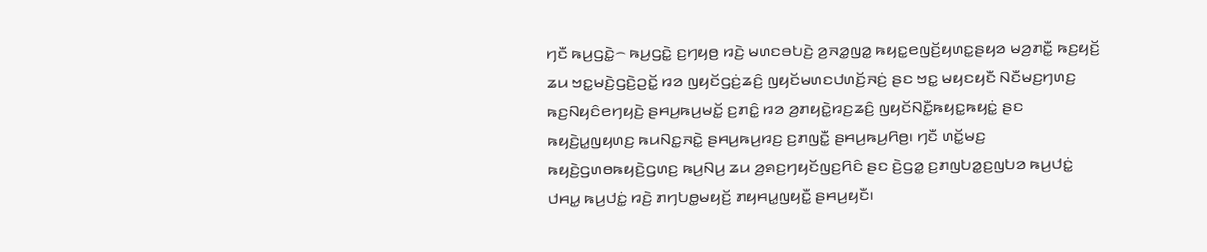ꤚꤢꤪ ꤒꤣ꤬ꤞꤢꤧ꤭꤮ ꤒꤣ꤬ꤞꤢꤧ꤭ ꤢ꤬ꤚꤟꤥ꤬ ꤙꤢꤧ꤬ ꤗꤛꤢꤋꤝꤢꤧ꤬ ꤤ꤬ꤏꤤ꤭ꤜꤤ꤭ ꤒꤟꤢ꤭ꤕꤜꤢꤩ꤬ꤟꤛꤢ꤭ꤔꤟꤤ ꤗꤤ꤬ꤊꤢꤪ꤭ ꤒꤢ꤬ꤟꤢꤩ꤬ ꤘꤣ ꤠꤢ꤭ꤗꤢꤧ꤬ꤞꤢꤧ꤬ꤑꤢꤩ꤭ ꤙꤤ ꤜꤟꤢꤩꤞꤢꤦ꤬ꤘꤢꤨ꤬ ꤜꤟꤢꤩꤗꤛꤢꤓꤛꤢꤩ꤬ꤏꤢꤦ꤬ ꤔꤢ ꤠꤢ꤭ ꤗꤟꤢꤟꤢꤪ ꤡꤢꤪꤗꤢ꤬ꤚꤛꤢ꤬ ꤒꤢ꤬ꤡꤟꤢꤨꤕꤚꤟꤢꤧ꤬ ꤔꤌꤣ꤬ꤒꤣ꤬ꤗꤢꤩ꤭ ꤢ꤬ꤊꤢꤨ꤭ ꤙꤤ ꤤ꤬ꤊꤟꤢꤧ꤭ꤙꤢ꤬ꤘꤢꤨ꤬ ꤜꤟꤢꤩꤡꤢꤪ꤭ꤒꤟꤢ꤭ꤒꤟꤢꤦ꤭ ꤔꤢ ꤒꤟꤢꤧ꤬ꤣ꤭ꤜꤟꤛꤢ꤬ ꤒꤣꤡꤢ꤭ꤏꤢꤧ꤭ ꤔꤌꤣ꤬ꤒꤣ꤬ꤙꤢ꤬ ꤢ꤬ꤊꤜꤢꤪ꤭ ꤔꤌꤣ꤬ꤒꤣ꤬ꤖꤥ꤬꤯ ꤚꤢꤪ ꤛꤢꤩ꤭ꤗꤢ꤬ ꤒꤟꤢꤧ꤬ꤞꤛꤥꤒꤟꤢꤧ꤬ꤞꤛꤢ꤬ ꤒꤣ꤬ꤡꤣ꤬ ꤘꤣ ꤤ꤬ꤎꤢ꤬ꤚꤟꤢꤩꤜꤢ꤬ꤖꤢꤨ ꤔꤢ ꤢꤧ꤬ꤞꤤ꤭ ꤢ꤬ꤊꤜꤝꤤ꤭ꤢ꤬ꤜꤝꤤ ꤒꤣ꤬ꤓꤢꤦ꤭ ꤓꤌꤣ꤭ ꤒꤣ꤬ꤓꤢꤦ꤭ ꤙꤢꤧ꤬ ꤊꤚꤝꤥ꤭ꤗꤟꤢꤩ꤬ ꤊꤟꤌꤣ꤭ꤜꤟꤢꤪ꤭ ꤔꤌꤣ꤬ꤟꤢꤪ꤯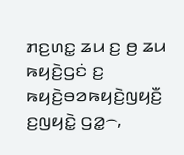ꤊꤢ꤬ꤛꤢ꤭ ꤘꤣ ꤢ꤬ ꤥ꤬ ꤘꤣ ꤒꤟꤢꤧ꤬ꤞꤢꤦ ꤢ꤬ ꤒꤟꤢꤧ꤬ꤋꤤꤒꤟꤢꤧ꤬ꤜꤟꤢꤪ꤬ ꤢ꤬ꤜꤟꤢꤧ꤭ ꤞꤤ꤭꤮,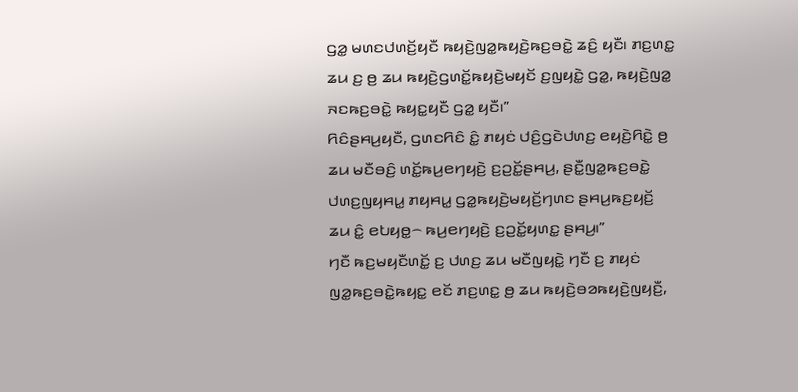ꤞꤤ꤭ ꤗꤛꤢꤓꤛꤢꤩ꤬ꤟꤢꤪ ꤒꤟꤢꤧ꤬ꤜꤤ꤭ꤒꤟꤢꤧ꤬ꤒꤢ꤬ꤋꤢꤧ꤭ ꤘꤢꤨ꤬ ꤟꤢꤪ꤯ ꤊꤢ꤬ꤛꤢ꤭ ꤘꤣ ꤢ꤬ ꤥ꤬ ꤘꤣ ꤒꤟꤢꤧ꤬ꤞꤛꤢꤩ꤭ꤒꤟꤢꤧ꤬ꤗꤟꤢꤩ ꤢ꤬ꤜꤟꤢꤧ꤭ ꤞꤤ꤭, ꤒꤟꤢꤧ꤬ꤜꤤ꤭ ꤏꤢꤒꤢ꤬ꤋꤢꤧ꤭ ꤒꤟꤢ꤭ꤟꤢꤪ ꤞꤤ꤭ ꤟꤢꤪ꤯”
ꤖꤢꤨꤔꤌꤣ꤬ꤟꤢꤪ, ꤞꤛꤢꤖꤢꤨ ꤢꤨ꤭ ꤊꤟꤢꤦ ꤓꤢꤨ꤬ꤞꤢꤧꤓꤛꤢ꤬ ꤕꤟꤢꤧ꤬ꤖꤢꤧ꤭ ꤥ꤬ ꤘꤣ ꤗꤢꤪꤋꤢꤨ꤬ ꤛꤢꤩ꤭ꤒꤣ꤬ꤕꤚꤟꤢꤧ꤬ ꤢ꤬ꤑꤢꤩ꤭ꤔꤌꤣ꤬, ꤔꤢꤪ꤭ꤜꤤ꤭ꤒꤢ꤬ꤋꤢꤧ꤭ ꤓꤛꤢ꤬ꤜꤟꤌꤣ꤭ ꤊꤟꤌꤣ꤭ ꤞꤤ꤭ꤒꤟꤢꤧ꤬ꤗꤟꤢꤩ꤬ꤚꤛꤢ ꤔꤌꤣ꤬ꤒꤢ꤬ꤟꤢꤩ꤬ ꤘꤣ ꤢꤨ꤭ ꤕꤝꤟꤥ꤭꤮ ꤒꤣ꤬ꤕꤚꤟꤢꤧ꤬ ꤢ꤬ꤑꤢꤩ꤭ꤟꤛꤢ꤭ ꤔꤌꤣ꤬꤯”
ꤚꤢꤪ ꤒꤢ꤬ꤗꤟꤢꤪꤛꤢꤩ꤭ ꤢ꤬ ꤓꤛꤢ꤬ ꤘꤣ ꤗꤢꤪꤜꤟꤢꤧ꤭ ꤚꤢꤪ ꤢ꤬ ꤊꤟꤢꤦ ꤜꤤ꤭ꤒꤢ꤬ꤋꤢꤧ꤭ꤒꤟꤢ꤭ ꤕꤢꤩ ꤊꤢ꤬ꤛꤢ꤭ ꤥ꤬ ꤘꤣ ꤒꤟꤢꤧ꤬ꤋꤤꤒꤟꤢꤧ꤬ꤜꤟꤢꤪ꤬,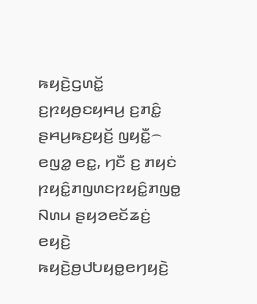ꤒꤟꤢꤧ꤬ꤞꤛꤢꤩ꤭ ꤢ꤬ꤐꤟꤥ꤬ꤢꤟꤌꤣ꤬ ꤢ꤬ꤊꤢꤨ꤭ ꤔꤌꤣ꤬ꤒꤢ꤬ꤟꤢꤩ꤬ ꤜꤟꤢꤪ꤭꤮ ꤕꤜꤤ꤭ ꤕꤢ꤭, ꤚꤢꤪ ꤢ꤬ ꤊꤟꤢꤦ ꤐꤟꤢꤨ꤭ꤊꤜꤛꤢꤐꤟꤢꤨ꤭ꤊꤜꤥ꤭ ꤡꤛꤣ ꤔꤟꤤꤕꤢꤩꤘꤢꤦ꤬ ꤕꤟꤢꤧ꤬ ꤒꤟꤢꤧ꤬ꤥ꤬ꤓꤝꤟꤥ꤭ꤕꤚꤟꤢꤧ꤬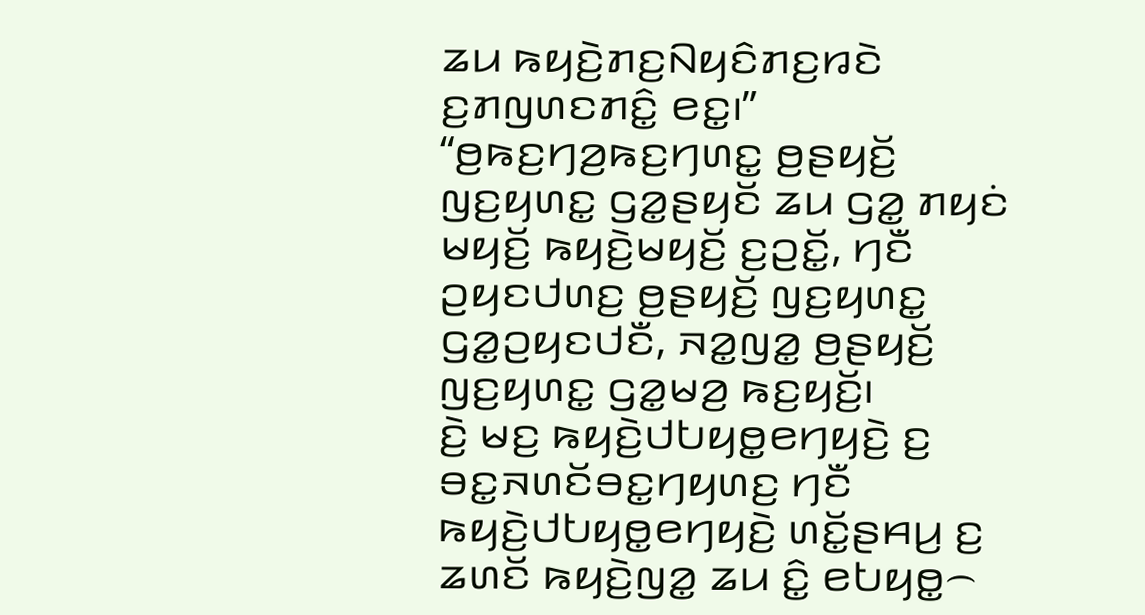ꤘꤣ ꤒꤟꤢꤧ꤬ꤊꤢ꤬ꤡꤟꤢꤨꤊꤢ꤬ꤙꤢꤧ ꤢ꤬ꤊꤜꤛꤢꤊꤢꤨ꤭ ꤕꤢ꤭꤯”
“ꤥ꤬ꤒꤢ꤬ꤚꤤ꤬ꤒꤢ꤬ꤚꤛꤢ꤭ ꤥ꤬ꤔꤟꤢꤩ꤬ ꤜꤢ꤬ꤟꤛꤢ꤭ ꤞꤤ꤭ꤔꤟꤢꤩ ꤘꤣ ꤞꤤ꤭ ꤊꤟꤢꤦ ꤗꤟꤢꤩ꤬ ꤒꤟꤢꤧ꤬ꤗꤟꤢꤩ꤬ ꤢ꤬ꤑꤢꤩ꤭, ꤚꤢꤪ ꤑꤟꤢꤓꤛꤢ꤬ ꤥ꤬ꤔꤟꤢꤩ꤬ ꤜꤢ꤬ꤟꤛꤢ꤭ ꤞꤤ꤭ꤑꤟꤢꤓꤢꤪ, ꤏꤤ꤭ꤜꤤ꤭ ꤥ꤬ꤔꤟꤢꤩ꤬ ꤜꤢ꤬ꤟꤛꤢ꤭ ꤞꤤ꤭ꤗꤤ꤬ ꤒꤢ꤬ꤟꤢꤩ꤬꤯
ꤢꤧ꤬ ꤗꤢ꤬ ꤒꤟꤢꤧ꤬ꤓꤝꤟꤥ꤭ꤕꤚꤟꤢꤧ꤬ ꤢ꤬ ꤋꤢ꤭ꤏꤛꤢꤩꤋꤢ꤭ꤚꤟꤛꤢ꤬ ꤚꤢꤪ ꤒꤟꤢꤧ꤬ꤓꤝꤟꤥ꤭ꤕꤚꤟꤢꤧ꤬ ꤛꤢꤩ꤭ꤔꤌꤣ꤬ ꤢ꤬ ꤘꤛꤢꤩ ꤒꤟꤢꤧ꤬ꤜꤤ꤭ ꤘꤣ ꤢꤨ꤭ ꤕꤝꤟꤥ꤭꤮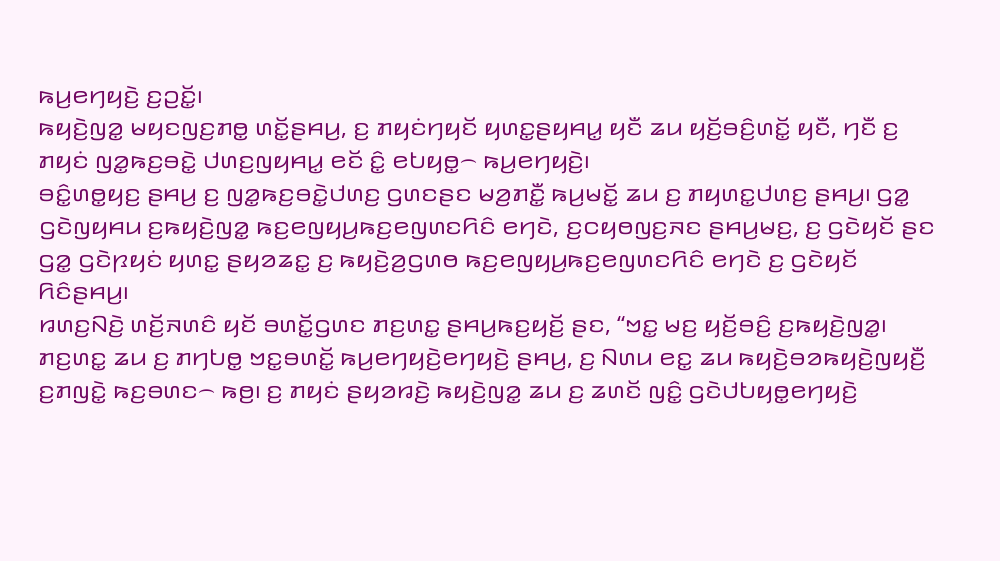ꤒꤣ꤬ꤕꤚꤟꤢꤧ꤬ ꤢ꤬ꤑꤢꤩ꤭꤯
ꤒꤟꤢꤧ꤬ꤜꤤ꤭ ꤗꤟꤢꤜꤢ꤬ꤊꤥ꤭ ꤛꤢꤩ꤭ꤔꤌꤣ꤬, ꤢ꤬ ꤊꤟꤢꤦꤚꤟꤢꤩ ꤟꤛꤢ꤭ꤔꤟꤌꤣ꤭ ꤟꤢꤪ ꤘꤣ ꤟꤢꤩ꤬ꤋꤢꤨ꤬ꤛꤢꤩ꤭ ꤟꤢꤪ, ꤚꤢꤪ ꤢ꤬ ꤊꤟꤢꤦ ꤜꤤ꤭ꤒꤢ꤬ꤋꤢꤧ꤭ ꤓꤛꤢ꤬ꤜꤟꤌꤣ꤭ ꤕꤢꤩ ꤢꤨ꤭ ꤕꤝꤟꤥ꤭꤮ ꤒꤣ꤬ꤕꤚꤟꤢꤧ꤬꤯
ꤋꤢꤨ꤭ꤛꤥ꤭ꤟꤢ꤬ ꤔꤌꤣ꤬ ꤢ꤬ ꤜꤤ꤭ꤒꤢ꤬ꤋꤢꤧ꤭ꤓꤛꤢ꤬ ꤞꤛꤢꤔꤢ ꤗꤤ꤬ꤊꤢꤪ꤭ ꤒꤣ꤬ꤗꤢꤩ꤭ ꤘꤣ ꤢ꤬ ꤊꤟꤛꤢ꤭ꤓꤛꤢ꤬ ꤔꤌꤣ꤬꤯ ꤞꤤ꤭ ꤞꤢꤧꤜꤟꤌꤣ ꤢ꤬ꤒꤟꤢꤧ꤬ꤜꤤ꤭ ꤒꤢ꤬ꤕꤜꤟꤣ꤬ꤒꤢ꤬ꤕꤜꤛꤢꤖꤢꤨ ꤕꤚꤢꤧ, ꤢ꤬ꤍꤟꤥꤜꤢ꤬ꤏꤢ ꤔꤌꤣ꤬ꤗꤢ꤬, ꤢ꤬ ꤞꤢꤧꤟꤢꤩ ꤔꤢ ꤞꤤ꤭ ꤞꤢꤧꤐꤟꤢꤦ ꤟꤛꤢ꤭ ꤔꤟꤤꤘꤢ꤭ ꤢ꤬ ꤒꤟꤢꤧ꤬ꤤ꤬ꤞꤛꤥ ꤒꤢ꤬ꤕꤜꤟꤣ꤬ꤒꤢ꤬ꤕꤜꤛꤢꤖꤢꤨ ꤕꤚꤢꤧ ꤢ꤬ ꤞꤢꤧꤟꤢꤩ ꤖꤢꤨꤔꤌꤣ꤬꤯
ꤙꤛꤢ꤬ꤡꤢꤧ꤬ ꤛꤢꤩ꤬ꤏꤛꤢꤨ ꤟꤢꤩ ꤋꤛꤢꤩ꤭ꤞꤛꤢ ꤊꤢ꤬ꤛꤢ꤭ ꤔꤌꤣ꤬ꤒꤢ꤬ꤟꤢꤩ꤬ ꤔꤢ, “ꤠꤢ꤭ ꤗꤢ꤬ ꤟꤢꤩ꤬ꤋꤢꤨ꤬ ꤢ꤬ꤒꤟꤢꤧ꤬ꤜꤤ꤭꤯ ꤊꤢ꤬ꤛꤢ꤭ ꤘꤣ ꤢ꤬ ꤊꤚꤝꤥ꤭ ꤠꤢ꤭ꤋꤛꤢꤩ꤭ ꤒꤣ꤬ꤕꤚꤟꤢꤧ꤬ꤕꤚꤟꤢꤧ꤬ ꤔꤌꤣ꤬, ꤢ꤬ ꤡꤛꤣ ꤕꤢ꤭ ꤘꤣ ꤒꤟꤢꤧ꤬ꤋꤤꤒꤟꤢꤧ꤬ꤜꤟꤢꤪ꤬ ꤢ꤬ꤊꤜꤢꤧ꤭ ꤒꤢ꤬ꤋꤛꤢ꤮ ꤒꤥ꤬꤯ ꤢ꤬ ꤊꤟꤢꤦ ꤔꤟꤤꤙꤢꤧ꤬ ꤒꤟꤢꤧ꤬ꤜꤤ꤭ ꤘꤣ ꤢ꤬ ꤘꤛꤢꤩ ꤜꤢꤨ꤭ ꤞꤢꤧꤓꤝꤟꤥ꤭ꤕꤚꤟꤢꤧ꤬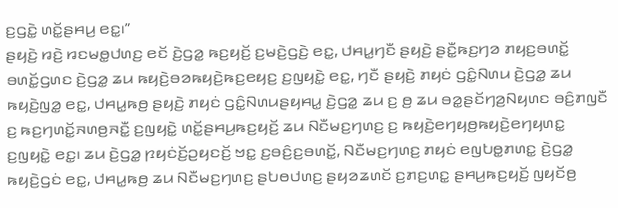ꤢ꤬ꤞꤢꤧ꤭ ꤛꤢꤩ꤭ꤔꤌꤣ꤬ ꤕꤢ꤭꤯”
ꤔꤟꤢꤧ꤬ ꤙꤢꤧ꤬ ꤙꤢꤗꤥ꤭ꤓꤛꤢ꤬ ꤕꤢꤩ ꤢꤧ꤬ꤞꤤ꤭ ꤒꤢ꤬ꤟꤢꤩ꤬ ꤢ꤬ꤗꤢꤧ꤬ꤞꤢꤧ꤬ ꤕꤢ꤭, ꤓꤌꤣ꤭ꤚꤢꤪ ꤔꤟꤢꤧ꤬ ꤔꤢꤪ꤭ꤒꤢ꤬ꤚꤤ ꤊꤟꤢ꤬ꤋꤛꤢꤩ꤭ ꤋꤛꤢꤩ꤭ꤞꤛꤢ ꤢꤧ꤬ꤞꤤ꤭ ꤘꤣ ꤒꤟꤢꤧ꤬ꤋꤤꤒꤟꤢꤧ꤬ꤒꤢ꤬ꤕꤟꤢ꤬ ꤢ꤬ꤜꤟꤢꤧ꤭ ꤕꤢ꤭, ꤚꤢꤪ ꤔꤟꤢꤧ꤬ ꤊꤟꤢꤦ ꤞꤢꤨ꤭ꤡꤛꤣ ꤢꤧ꤬ꤞꤤ꤭ ꤘꤣ ꤒꤟꤢꤧ꤬ꤜꤤ꤭ ꤕꤢ꤭, ꤓꤌꤣ꤭ꤒꤥ꤬ ꤔꤟꤢꤧ꤬ ꤊꤟꤢꤦ ꤞꤢꤨ꤭ꤡꤛꤣꤔꤟꤌꤣ꤭ ꤢꤧ꤬ꤞꤤ꤭ ꤘꤣ ꤢ꤬ ꤥ꤬ ꤘꤣ ꤋꤤ꤭ꤔꤢꤩꤚꤤ꤬ꤡꤟꤛꤢ ꤋꤢꤨ꤬ꤊꤜꤢꤪ ꤢ꤬ ꤒꤢ꤬ꤚꤛꤢꤩ꤭ꤏꤛꤥ꤬ꤏꤢꤪ꤭ ꤢ꤬ꤜꤟꤢꤧ꤭ ꤛꤢꤩ꤭ꤔꤌꤣ꤬ꤒꤢ꤬ꤟꤢꤩ꤬ ꤘꤣ ꤡꤢꤪꤗꤢ꤬ꤚꤛꤢ꤬ ꤢ꤬ ꤒꤟꤢꤧ꤬ꤕꤚꤟꤥ꤬ꤒꤟꤢꤧ꤬ꤕꤚꤟꤛꤢ꤭ ꤢ꤬ꤜꤟꤢꤧ꤭ ꤕꤢ꤭꤯ ꤘꤣ ꤢꤧ꤬ꤞꤤ꤭ ꤐꤟꤢꤦꤢꤩ꤬ꤑꤟꤢꤢꤩ꤬ ꤠꤢ꤭ ꤢ꤬ꤋꤢꤨ꤬ꤢ꤬ꤋꤛꤢꤩ꤭, ꤡꤢꤪꤗꤢ꤬ꤚꤛꤢ꤬ ꤊꤟꤢꤦ ꤕꤜꤝꤥ꤭ꤊꤛꤢ꤭ ꤢꤧ꤬ꤞꤤ꤭ ꤒꤟꤢꤧ꤬ꤞꤢꤦ ꤕꤢ꤭, ꤓꤌꤣ꤭ꤒꤥ꤬ ꤘꤣ ꤡꤢꤪꤗꤢ꤬ꤚꤛꤢ꤬ ꤔꤝꤥꤓꤛꤢ꤬ ꤔꤟꤤꤘꤛꤢꤩ ꤢ꤬ꤊꤢ꤬ꤛꤢ꤭ ꤔꤌꤣ꤬ꤒꤢ꤬ꤟꤢꤩ꤬ ꤜꤟꤢꤩꤥ꤬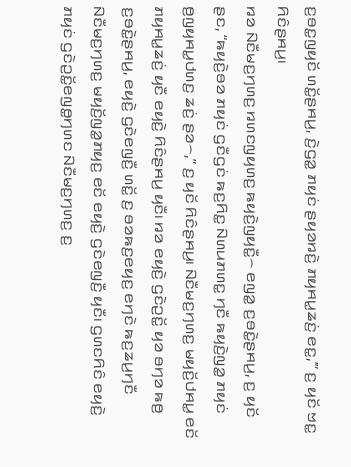ꤢ꤬ꤋꤢ꤭ꤜꤟꤢꤩ ꤛꤢꤩ꤭ꤔꤌꤣ꤬, ꤢꤧ꤬ꤞꤤ꤭ ꤊꤟꤢꤦ ꤔꤟꤤꤙꤢꤧ꤬ ꤊꤟꤌꤣ꤭ꤘꤢꤦ꤬ ꤕꤢ꤭,’” ꤢ꤬ ꤟꤢꤩ ꤠꤢ꤭ ꤖꤢꤨꤔꤌꤣ꤬꤯
ꤙꤤ ꤡꤢꤪꤗꤢ꤬ꤚꤛꤢ꤬ ꤙꤛꤢꤜꤟꤛꤢ꤬ ꤒꤟꤢꤧ꤬ꤜꤟꤢꤪ꤭꤮ ꤕꤜꤤ꤭ ꤢ꤬ꤋꤢꤧ꤭ꤔꤌꤣ꤬, ꤢ꤬ ꤟꤢꤩ ꤔꤢ, “ꤒꤟꤢꤧ꤬ꤋꤤ ꤊꤟꤢꤦ ꤞꤢꤪꤞꤢꤦ ꤒꤢ꤬ꤖꤢ꤭ ꤡꤛꤣꤊꤛꤢ꤭ ꤚꤢꤪ ꤒꤟꤢꤧ꤬ꤜꤤ꤭ ꤊꤟꤢꤦ ꤥ꤬ꤜꤟꤌꤣ꤭ꤓꤛꤢ꤬ ꤘꤢꤦ꤬ ꤔꤤ꤮,” ꤢ꤬ ꤟꤢꤩ ꤖꤢꤨꤔꤌꤣ꤬꤯ ꤡꤢꤪꤗꤢ꤬ꤚꤛꤢ꤬ ꤗꤟꤢꤩ꤬ꤓꤌꤣ꤭ ꤕꤢꤩ ꤊꤟꤌꤣ꤭ꤘꤢꤦ꤬ ꤟꤢꤪ ꤕꤟꤢꤧ꤬ ꤖꤢꤨꤔꤌꤣ꤬ ꤟꤢꤪ꤯ ꤙꤤ ꤕꤟꤢꤧ꤬ ꤞꤢꤧꤑꤢꤩ꤭ ꤟꤤ ꤋꤚꤤ ꤒꤥ꤬ ꤢ꤬ꤋꤢꤧ꤭ꤔꤌꤣ꤬, ꤕꤟꤢꤧ꤬ ꤞꤢꤧꤕꤜꤢꤪ꤬ ꤛꤢꤩ꤭ ꤢ꤬ ꤋꤤꤒꤢ꤬ꤕꤟꤢ꤬ ꤕꤚꤢꤧ ꤒꤢ꤬ꤘꤣ꤬ꤚꤢꤪ ꤡꤢꤪꤗꤢ꤬ꤚꤛꤢ꤬ ꤗꤟꤢꤩ꤬ꤜꤤ꤭ꤊꤟꤢ꤬ ꤕꤢꤩ ꤕꤟꤢꤧ꤬ ꤞꤢꤧꤕꤜꤢꤪ꤬ ꤟꤢꤪ꤯ ꤞꤛꤢꤖꤢꤨ ꤕꤟꤢꤧ꤬ ꤊꤟꤢꤦ ꤞꤢꤧꤑꤢꤩ꤭ꤕꤜꤥ꤭ꤚꤛꤢ ꤡꤢꤪꤗꤢ꤬ꤚꤛꤢ꤬ ꤢ꤬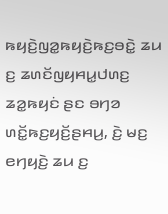ꤒꤟꤢꤧ꤬ꤜꤤ꤭ꤒꤟꤢꤧ꤬ꤒꤢ꤬ꤋꤢꤧ꤭ ꤘꤣ ꤢ꤬ ꤘꤛꤢꤩꤜꤟꤌꤣ꤭ꤓꤛꤢ꤬ ꤘꤤ꤭ꤒꤟꤢꤦ ꤔꤢ ꤋꤚꤤ ꤛꤢꤩ꤭ꤒꤢ꤬ꤟꤢꤩ꤬ꤔꤌꤣ꤬, ꤢꤧ꤬ ꤗꤢ꤬ ꤕꤚꤟꤢꤧ꤬ ꤘꤣ ꤢ꤬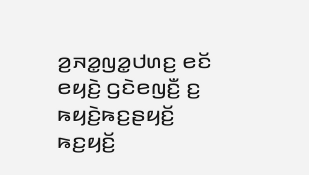ꤤ꤬ꤏꤤ꤭ꤜꤤ꤭ꤓꤛꤢ꤬ ꤕꤢꤩ ꤕꤟꤢꤧ꤬ ꤞꤢꤧꤕꤜꤢꤪ꤬ ꤢ꤬ ꤒꤟꤢꤧ꤬ꤒꤢ꤬ꤔꤟꤢꤩ꤬ ꤒꤢ꤬ꤟꤢꤩ꤬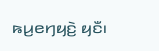ꤒꤣ꤬ꤕꤚꤟꤢꤧ꤬ ꤟꤢꤪ꤯